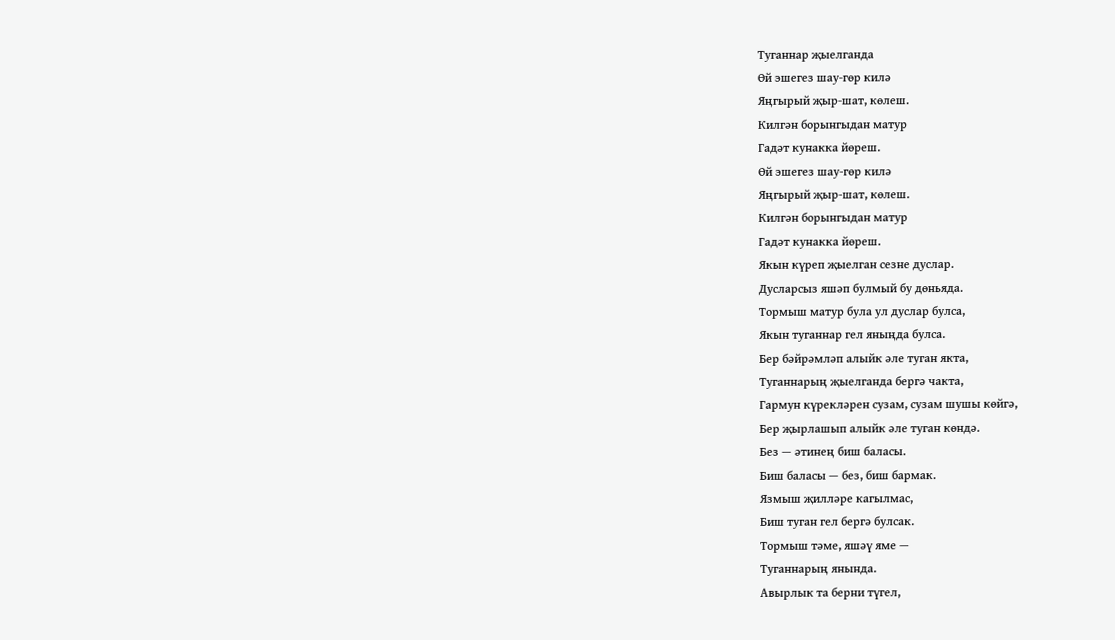Туганнар җыелганда
Өй эшегез шау-гөр килә
Яңгырый җыр-шат, көлеш.
Килгән борынгыдан матур
Гадәт кунакка йөреш.
Өй эшегез шау-гөр килә
Яңгырый җыр-шат, көлеш.
Килгән борынгыдан матур
Гадәт кунакка йөреш.
Якын күреп җыелган сезне дуслар.
Дусларсыз яшәп булмый бу дөньяда.
Тормыш матур була ул дуслар булса,
Якын туганнар гел яныңда булса.
Бер бәйрәмләп алыйк әле туган якта,
Туганнарың җыелганда бергә чакта,
Гармун күрекләрен сузам, сузам шушы көйгә,
Бер җырлашып алыйк әле туган көндә.
Без — әтинең биш баласы.
Биш баласы — без, биш бармак.
Язмыш җилләре кагылмас,
Биш туган гел бергә булсак.
Тормыш тәме, яшәү яме —
Туганнарың янында.
Авырлык та берни түгел,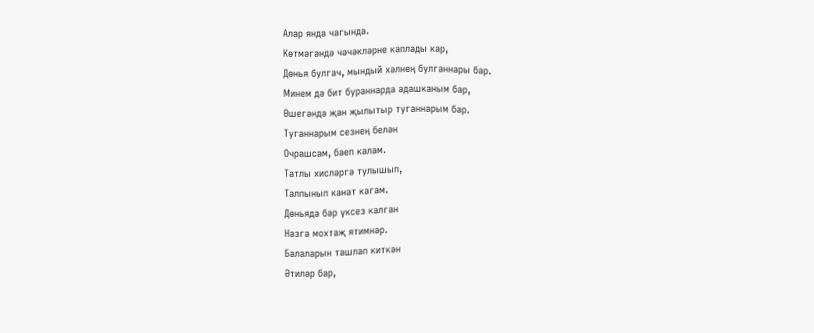Алар янда чагында.
Көтмәгәндә чәчәкләрне каплады кар,
Дөнья булгач, мындый хәлнең булганнары бар.
Минем дә бит бураннарда адашканым бар,
Өшегәндә җан җылытыр туганнарым бар.
Туганнарым сезнең белән
Очрашсам, баеп калам.
Татлы хисләргә тулышып,
Талпынып канат кагам.
Дөньяда бар үксез калган
Назга мохтаҗ ятимнәр.
Балаларын ташлап киткән
Әтиләр бар,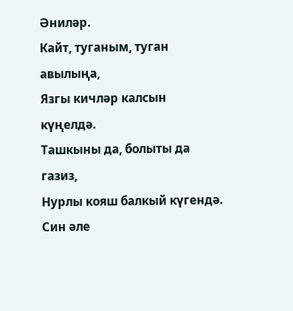Әниләр.
Кайт, туганым, туган авылыңа,
Язгы кичләр калсын күңелдә.
Ташкыны да, болыты да газиз,
Нурлы кояш балкый күгендә.
Син әле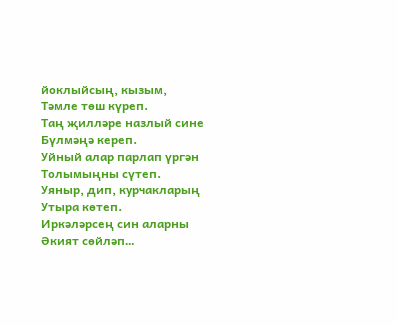йоклыйсың, кызым,
Тәмле төш күреп.
Таң җилләре назлый сине
Бүлмәңә кереп.
Уйный алар парлап үргән
Толымыңны сүтеп.
Уяныр, дип, курчакларың
Утыра көтеп.
Иркәләрсең син аларны
Әкият сөйләп…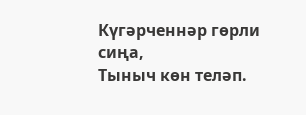Күгәрченнәр гөрли сиңа,
Тыныч көн теләп.